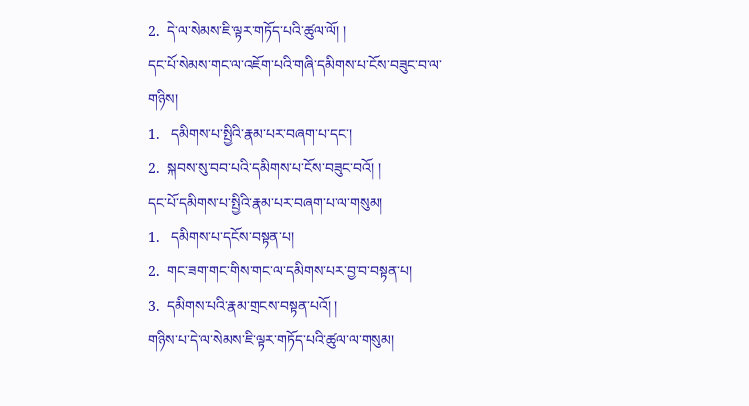2.  དེ་ལ་སེམས་ཇི་ལྟར་གཏོད་པའི་ཚུལ་ལོ། །
དང་པོ་སེམས་གང་ལ་འཇོག་པའི་གཞི་དམིགས་པ་ངོས་བཟུང་བ་ལ་གཉིས།
1.   དམིགས་པ་སྤྱིའི་རྣམ་པར་བཞག་པ་དང་།
2.  སྐབས་སུ་བབ་པའི་དམིགས་པ་ངོས་བཟུང་བའོ། །
དང་པོ་དམིགས་པ་སྤྱིའི་རྣམ་པར་བཞག་པ་ལ་གསུམ།
1.   དམིགས་པ་དངོས་བསྟན་པ།
2.  གང་ཟག་གང་གིས་གང་ལ་དམིགས་པར་བྱ་བ་བསྟན་པ།
3.  དམིགས་པའི་རྣམ་གྲངས་བསྟན་པའོ། །
གཉིས་པ་དེ་ལ་སེམས་ཇི་ལྟར་གཏོད་པའི་ཚུལ་ལ་གསུམ།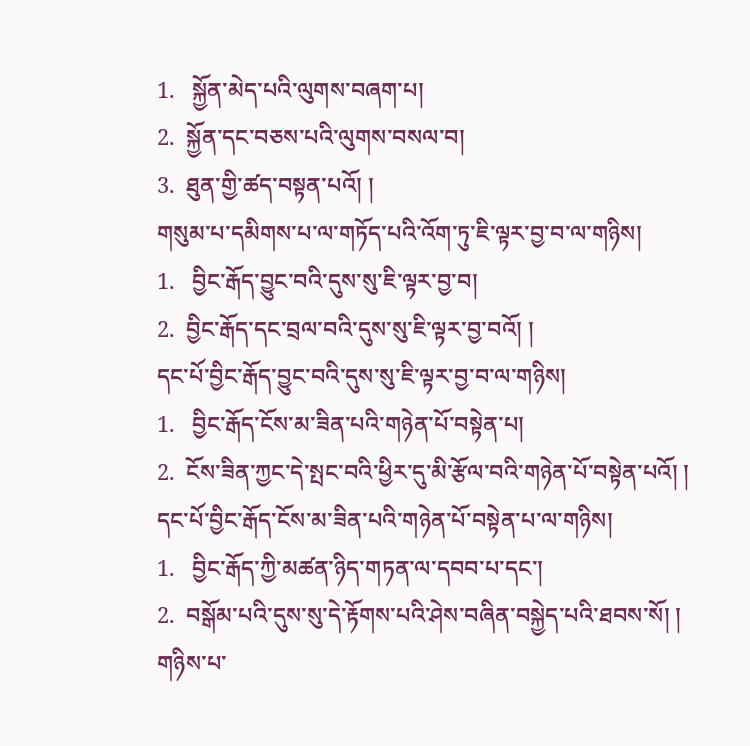1.   སྐྱོན་མེད་པའི་ལུགས་བཞག་པ།
2.  སྐྱོན་དང་བཅས་པའི་ལུགས་བསལ་བ།
3.  ཐུན་གྱི་ཚད་བསྟན་པའོ། །
གསུམ་པ་དམིགས་པ་ལ་གཏོད་པའི་འོག་ཏུ་ཇི་ལྟར་བྱ་བ་ལ་གཉིས།
1.   བྱིང་རྒོད་བྱུང་བའི་དུས་སུ་ཇི་ལྟར་བྱ་བ།
2.  བྱིང་རྒོད་དང་བྲལ་བའི་དུས་སུ་ཇི་ལྟར་བྱ་བའོ། །
དང་པོ་བྱིང་རྒོད་བྱུང་བའི་དུས་སུ་ཇི་ལྟར་བྱ་བ་ལ་གཉིས།
1.   བྱིང་རྒོད་ངོས་མ་ཟིན་པའི་གཉེན་པོ་བསྟེན་པ།
2.  ངོས་ཟིན་ཀྱང་དེ་སྤང་བའི་ཕྱིར་དུ་མི་རྩོལ་བའི་གཉེན་པོ་བསྟེན་པའོ། །
དང་པོ་བྱིང་རྒོད་ངོས་མ་ཟིན་པའི་གཉེན་པོ་བསྟེན་པ་ལ་གཉིས།
1.   བྱིང་རྒོད་ཀྱི་མཚན་ཉིད་གཏན་ལ་དབབ་པ་དང་།
2.  བསྒོམ་པའི་དུས་སུ་དེ་རྟོགས་པའི་ཤེས་བཞིན་བསྐྱེད་པའི་ཐབས་སོ། །
གཉིས་པ་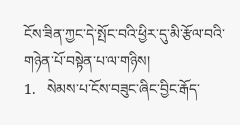ངོས་ཟིན་ཀྱང་དེ་སྤོང་བའི་ཕྱིར་དུ་མི་རྩོལ་བའི་གཉེན་པོ་བསྟེན་པ་ལ་གཉིས།
1.   སེམས་པ་ངོས་བཟུང་ཞིང་བྱིང་རྒོད་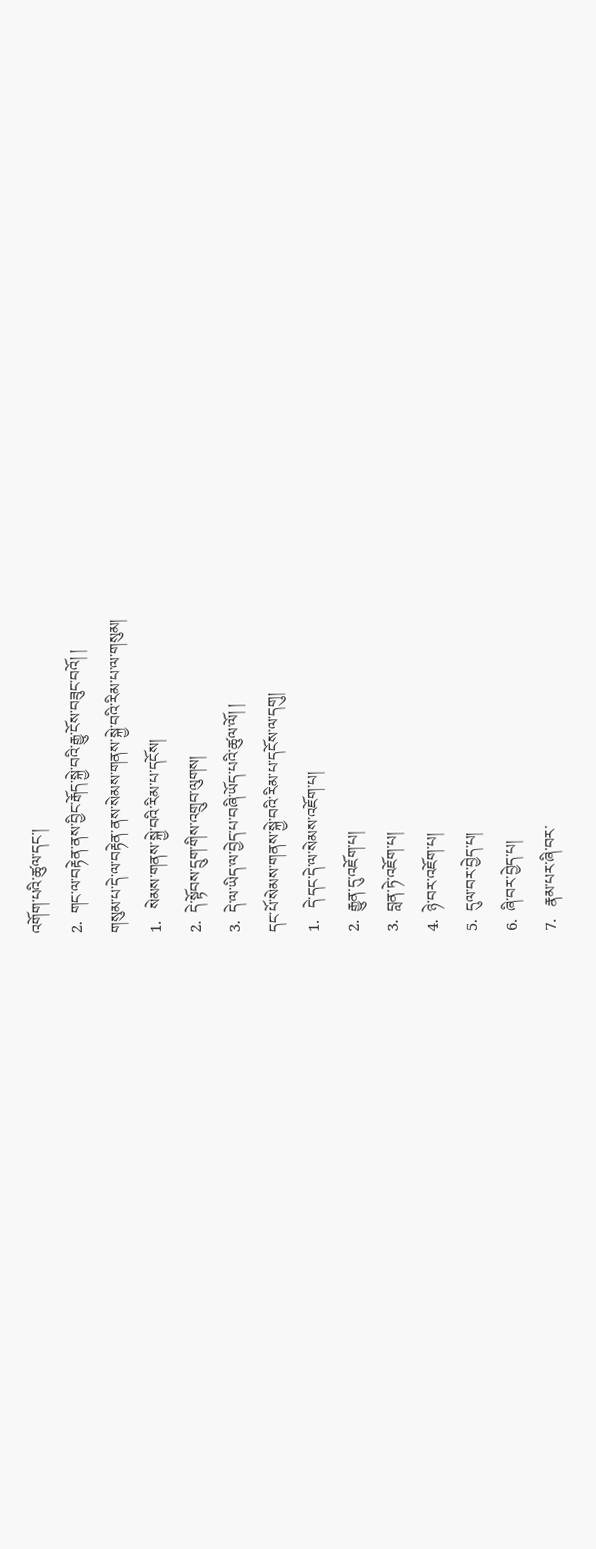འགོག་པའི་ཚུལ་དང་།
2.  གང་ལ་བརྟེན་ནས་བྱིང་རྒོད་སྐྱེ་བའི་རྒྱུ་ངོས་བཟུང་བའོ། །
གསུམ་པ་དེ་ལ་བརྟེན་ནས་སེམས་གནས་སྐྱེ་བའི་རིམ་པ་ལ་གསུམ།
1.   སེམས་གནས་སྐྱེ་བའི་རིམ་པ་དངོས།
2.  དེ་སྟོབས་དྲུག་གིས་འགྲུབ་ལུགས།
3.  དེ་ལ་ཡིད་ལ་བྱེད་པ་བཞི་ཡོད་པའི་ཚུལ་ལོ། །
དང་པོ་སེམས་གནས་སྐྱེ་བའི་རིམ་པ་དངོས་ལ་དགུ།
1.   དེ་དང་དེ་ལ་སེམས་འཇོག་པ།
2.  རྒྱུན་དུ་འཇོག་པ།
3.  བླན་ཏེ་འཇོག་པ།
4.  ཉེ་བར་འཇོག་པ།
5.  དུལ་བར་བྱེད་པ།
6.  ཞི་བར་བྱེད་པ།
7.   རྣམ་པར་ཞི་བར་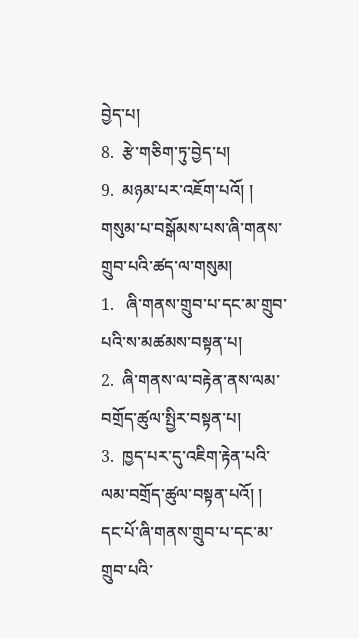བྱེད་པ།
8.  རྩེ་གཅིག་ཏུ་བྱེད་པ།
9.  མཉམ་པར་འཇོག་པའོ། །
གསུམ་པ་བསྒོམས་པས་ཞི་གནས་གྲུབ་པའི་ཚད་ལ་གསུམ།
1.   ཞི་གནས་གྲུབ་པ་དང་མ་གྲུབ་པའི་ས་མཚམས་བསྟན་པ།
2.  ཞི་གནས་ལ་བརྟེན་ནས་ལམ་བགྲོད་ཚུལ་སྤྱིར་བསྟན་པ།
3.  ཁྱད་པར་དུ་འཇིག་རྟེན་པའི་ལམ་བགྲོད་ཚུལ་བསྟན་པའོ། །
དང་པོ་ཞི་གནས་གྲུབ་པ་དང་མ་གྲུབ་པའི་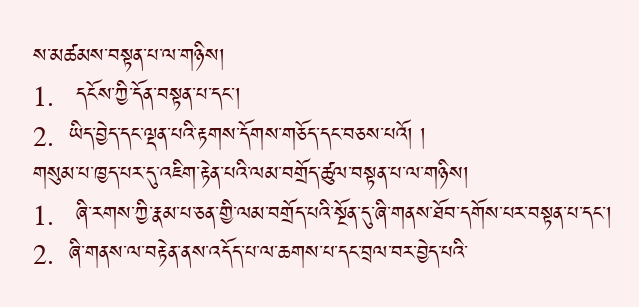ས་མཚམས་བསྟན་པ་ལ་གཉིས།
1.   དངོས་ཀྱི་དོན་བསྟན་པ་དང་།
2.  ཡིད་བྱེད་དང་ལྡན་པའི་རྟགས་དོགས་གཅོད་དང་བཅས་པའོ། །
གསུམ་པ་ཁྱད་པར་དུ་འཇིག་རྟེན་པའི་ལམ་བགྲོད་ཚུལ་བསྟན་པ་ལ་གཉིས།
1.   ཞི་རགས་ཀྱི་རྣམ་པ་ཅན་གྱི་ལམ་བགྲོད་པའི་སྔོན་དུ་ཞི་གནས་ཐོབ་དགོས་པར་བསྟན་པ་དང་།
2.  ཞི་གནས་ལ་བརྟེན་ནས་འདོད་པ་ལ་ཆགས་པ་དང་བྲལ་བར་བྱེད་པའི་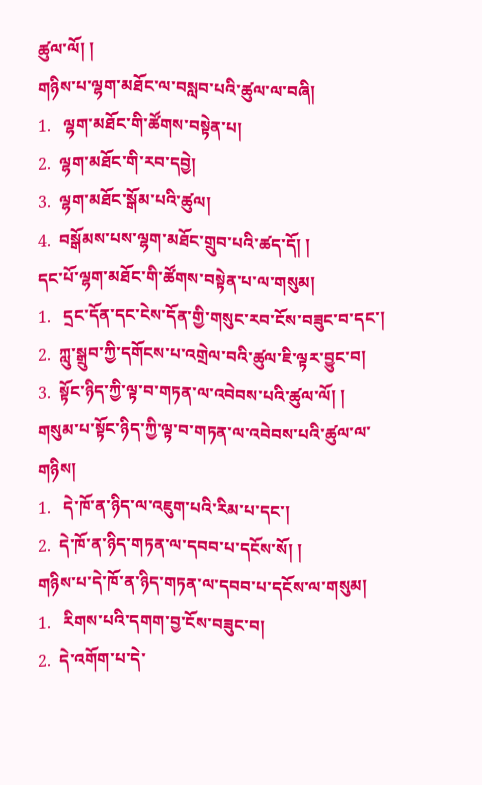ཚུལ་ལོ། །
གཉིས་པ་ལྷག་མཐོང་ལ་བསླབ་པའི་ཚུལ་ལ་བཞི།
1.   ལྷག་མཐོང་གི་ཚོགས་བསྟེན་པ།
2.  ལྷག་མཐོང་གི་རབ་དབྱེ།
3.  ལྷག་མཐོང་སྒོམ་པའི་ཚུལ།
4.  བསྒོམས་པས་ལྷག་མཐོང་གྲུབ་པའི་ཚད་དོ། །
དང་པོ་ལྷག་མཐོང་གི་ཚོགས་བསྟེན་པ་ལ་གསུམ།
1.   དྲང་དོན་དང་ངེས་དོན་གྱི་གསུང་རབ་ངོས་བཟུང་བ་དང་།
2.  ཀླུ་སྒྲུབ་ཀྱི་དགོངས་པ་འགྲེལ་བའི་ཚུལ་ཇི་ལྟར་བྱུང་བ།
3.  སྟོང་ཉིད་ཀྱི་ལྟ་བ་གཏན་ལ་འབེབས་པའི་ཚུལ་ལོ། །
གསུམ་པ་སྟོང་ཉིད་ཀྱི་ལྟ་བ་གཏན་ལ་འབེབས་པའི་ཚུལ་ལ་གཉིས།
1.   དེ་ཁོ་ན་ཉིད་ལ་འཇུག་པའི་རིམ་པ་དང་།
2.  དེ་ཁོ་ན་ཉིད་གཏན་ལ་དབབ་པ་དངོས་སོ། །
གཉིས་པ་དེ་ཁོ་ན་ཉིད་གཏན་ལ་དབབ་པ་དངོས་ལ་གསུམ།
1.   རིགས་པའི་དགག་བྱ་ངོས་བཟུང་བ།
2.  དེ་འགོག་པ་དེ་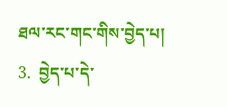ཐལ་རང་གང་གིས་བྱེད་པ།
3.  བྱེད་པ་དེ་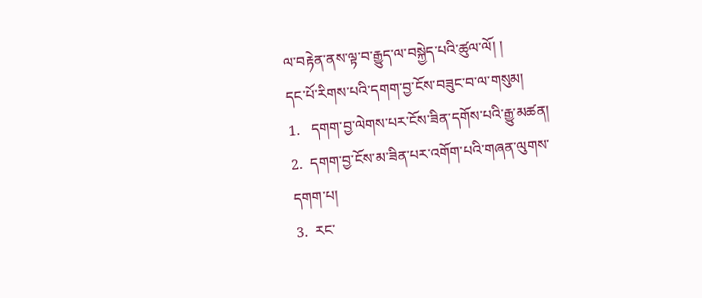ལ་བརྟེན་ནས་ལྟ་བ་རྒྱུད་ལ་བསྐྱེད་པའི་ཚུལ་ལོ། །
དང་པོ་རིགས་པའི་དགག་བྱ་ངོས་བཟུང་བ་ལ་གསུམ།
1.   དགག་བྱ་ལེགས་པར་ངོས་ཟིན་དགོས་པའི་རྒྱུ་མཚན།
2.  དགག་བྱ་ངོས་མ་ཟིན་པར་འགོག་པའི་གཞན་ལུགས་དགག་པ།
3.  རང་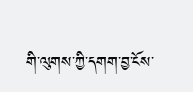གི་ལུགས་ཀྱི་དགག་བྱ་ངོས་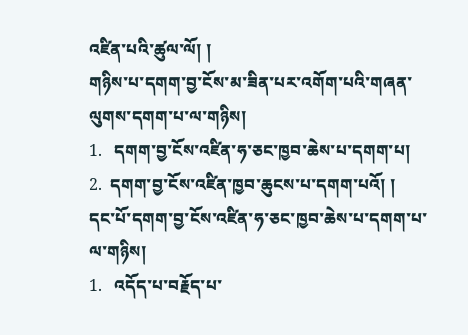འཛིན་པའི་ཚུལ་ལོ། །
གཉིས་པ་དགག་བྱ་ངོས་མ་ཟིན་པར་འགོག་པའི་གཞན་ལུགས་དགག་པ་ལ་གཉིས།
1.   དགག་བྱ་ངོས་འཛིན་ཧ་ཅང་ཁྱབ་ཆེས་པ་དགག་པ།
2.  དགག་བྱ་ངོས་འཛིན་ཁྱབ་ཆུངས་པ་དགག་པའོ། །
དང་པོ་དགག་བྱ་ངོས་འཛིན་ཧ་ཅང་ཁྱབ་ཆེས་པ་དགག་པ་ལ་གཉིས།
1.   འདོད་པ་བརྗོད་པ་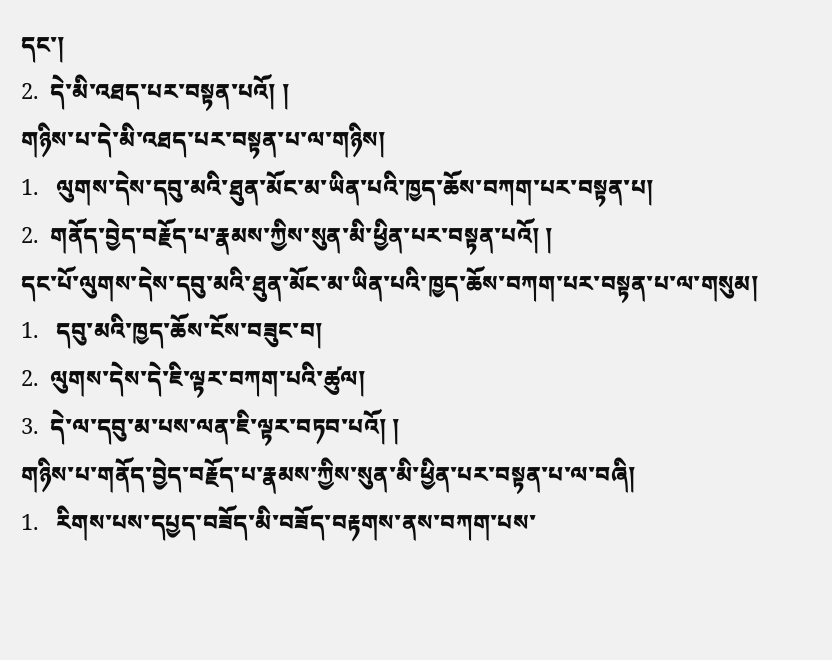དང་།
2.  དེ་མི་འཐད་པར་བསྟན་པའོ། །
གཉིས་པ་དེ་མི་འཐད་པར་བསྟན་པ་ལ་གཉིས།
1.   ལུགས་དེས་དབུ་མའི་ཐུན་མོང་མ་ཡིན་པའི་ཁྱད་ཆོས་བཀག་པར་བསྟན་པ།
2.  གནོད་བྱེད་བརྗོད་པ་རྣམས་ཀྱིས་སུན་མི་ཕྱིན་པར་བསྟན་པའོ། །
དང་པོ་ལུགས་དེས་དབུ་མའི་ཐུན་མོང་མ་ཡིན་པའི་ཁྱད་ཆོས་བཀག་པར་བསྟན་པ་ལ་གསུམ།
1.   དབུ་མའི་ཁྱད་ཆོས་ངོས་བཟུང་བ།
2.  ལུགས་དེས་དེ་ཇི་ལྟར་བཀག་པའི་ཚུལ།
3.  དེ་ལ་དབུ་མ་པས་ལན་ཇི་ལྟར་བཏབ་པའོ། །
གཉིས་པ་གནོད་བྱེད་བརྗོད་པ་རྣམས་ཀྱིས་སུན་མི་ཕྱིན་པར་བསྟན་པ་ལ་བཞི།
1.   རིགས་པས་དཔྱད་བཟོད་མི་བཟོད་བརྟགས་ནས་བཀག་པས་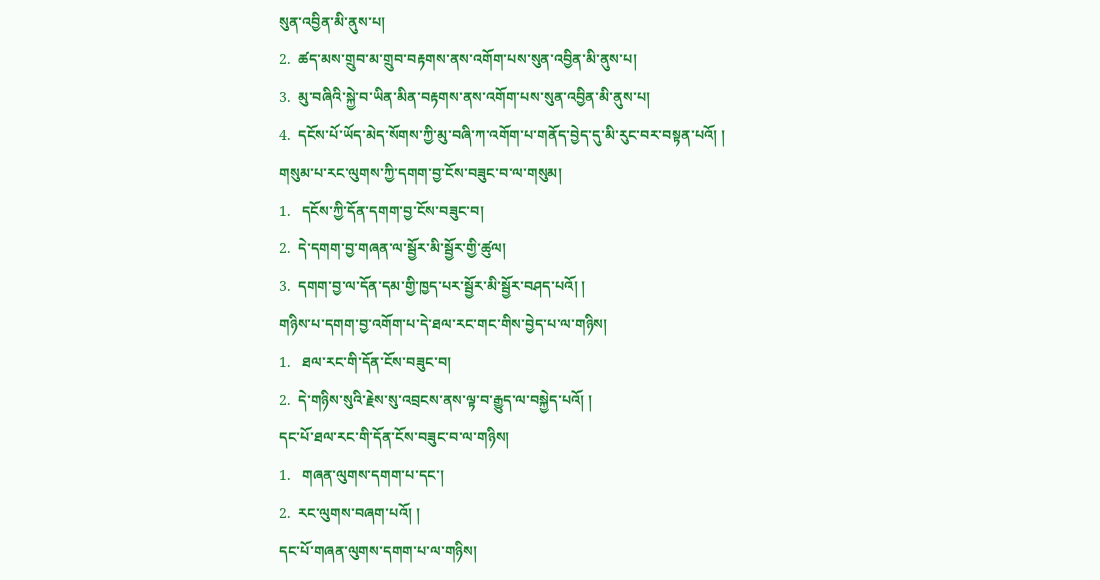སུན་འབྱིན་མི་ནུས་པ།
2.  ཚད་མས་གྲུབ་མ་གྲུབ་བརྟགས་ནས་འགོག་པས་སུན་འབྱིན་མི་ནུས་པ།
3.  མུ་བཞིའི་སྐྱེ་བ་ཡིན་མིན་བརྟགས་ནས་འགོག་པས་སུན་འབྱིན་མི་ནུས་པ།
4.  དངོས་པོ་ཡོད་མེད་སོགས་ཀྱི་མུ་བཞི་ཀ་འགོག་པ་གནོད་བྱེད་དུ་མི་རུང་བར་བསྟན་པའོ། །
གསུམ་པ་རང་ལུགས་ཀྱི་དགག་བྱ་ངོས་བཟུང་བ་ལ་གསུམ།
1.   དངོས་ཀྱི་དོན་དགག་བྱ་ངོས་བཟུང་བ།
2.  དེ་དགག་བྱ་གཞན་ལ་སྦྱོར་མི་སྦྱོར་གྱི་ཚུལ།
3.  དགག་བྱ་ལ་དོན་དམ་གྱི་ཁྱད་པར་སྦྱོར་མི་སྦྱོར་བཤད་པའོ། །
གཉིས་པ་དགག་བྱ་འགོག་པ་དེ་ཐལ་རང་གང་གིས་བྱེད་པ་ལ་གཉིས།
1.   ཐལ་རང་གི་དོན་ངོས་བཟུང་བ།
2.  དེ་གཉིས་སུའི་རྗེས་སུ་འབྲངས་ནས་ལྟ་བ་རྒྱུད་ལ་བསྐྱེད་པའོ། །
དང་པོ་ཐལ་རང་གི་དོན་ངོས་བཟུང་བ་ལ་གཉིས།
1.   གཞན་ལུགས་དགག་པ་དང་།
2.  རང་ལུགས་བཞག་པའོ། །
དང་པོ་གཞན་ལུགས་དགག་པ་ལ་གཉིས།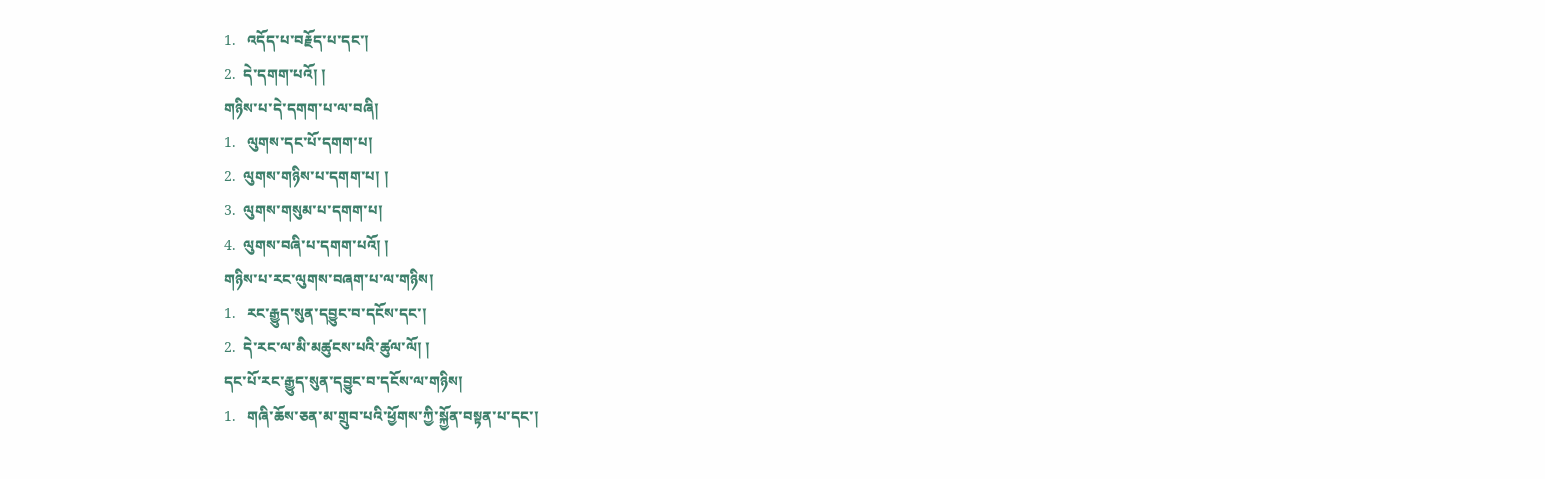1.   འདོད་པ་བརྗོད་པ་དང་།
2.  དེ་དགག་པའོ། །
གཉིས་པ་དེ་དགག་པ་ལ་བཞི།
1.   ལུགས་དང་པོ་དགག་པ།
2.  ལུགས་གཉིས་པ་དགག་པ། །
3.  ལུགས་གསུམ་པ་དགག་པ།
4.  ལུགས་བཞི་པ་དགག་པའོ། །
གཉིས་པ་རང་ལུགས་བཞག་པ་ལ་གཉིས།
1.   རང་རྒྱུད་སུན་དབྱུང་བ་དངོས་དང་།
2.  དེ་རང་ལ་མི་མཚུངས་པའི་ཚུལ་ལོ། །
དང་པོ་རང་རྒྱུད་སུན་དབྱུང་བ་དངོས་ལ་གཉིས།
1.   གཞི་ཆོས་ཅན་མ་གྲུབ་པའི་ཕྱོགས་ཀྱི་སྐྱོན་བསྟན་པ་དང་།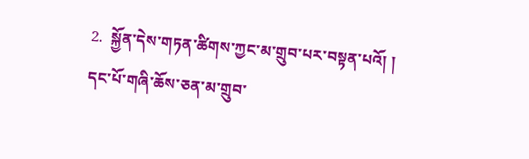2.  སྐྱོན་དེས་གཏན་ཚིགས་ཀྱང་མ་གྲུབ་པར་བསྟན་པའོ། །
དང་པོ་གཞི་ཆོས་ཅན་མ་གྲུབ་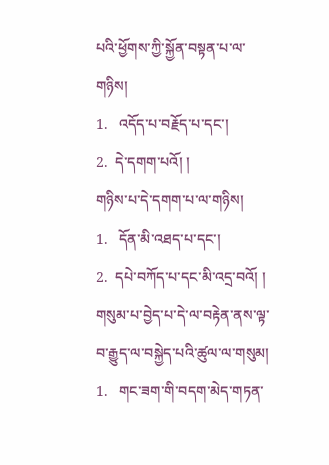པའི་ཕྱོགས་ཀྱི་སྐྱོན་བསྟན་པ་ལ་གཉིས།
1.   འདོད་པ་བརྗོད་པ་དང་།
2.  དེ་དགག་པའོ། །
གཉིས་པ་དེ་དགག་པ་ལ་གཉིས།
1.   དོན་མི་འཐད་པ་དང་།
2.  དཔེ་བཀོད་པ་དང་མི་འདྲ་བའོ། །
གསུམ་པ་བྱེད་པ་དེ་ལ་བརྟེན་ནས་ལྟ་བ་རྒྱུད་ལ་བསྐྱེད་པའི་ཚུལ་ལ་གསུམ།
1.   གང་ཟག་གི་བདག་མེད་གཏན་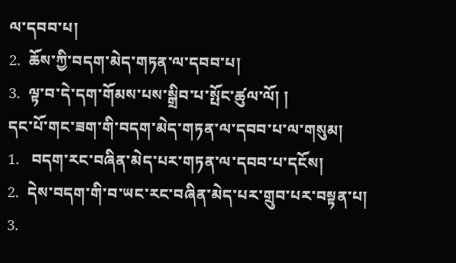ལ་དབབ་པ།
2.  ཆོས་ཀྱི་བདག་མེད་གཏན་ལ་དབབ་པ།
3.  ལྟ་བ་དེ་དག་གོམས་པས་སྒྲིབ་པ་སྤོང་ཚུལ་ལོ། །
དང་པོ་གང་ཟག་གི་བདག་མེད་གཏན་ལ་དབབ་པ་ལ་གསུམ།
1.   བདག་རང་བཞིན་མེད་པར་གཏན་ལ་དབབ་པ་དངོས།
2.  དེས་བདག་གི་བ་ཡང་རང་བཞིན་མེད་པར་གྲུབ་པར་བསྟན་པ།
3.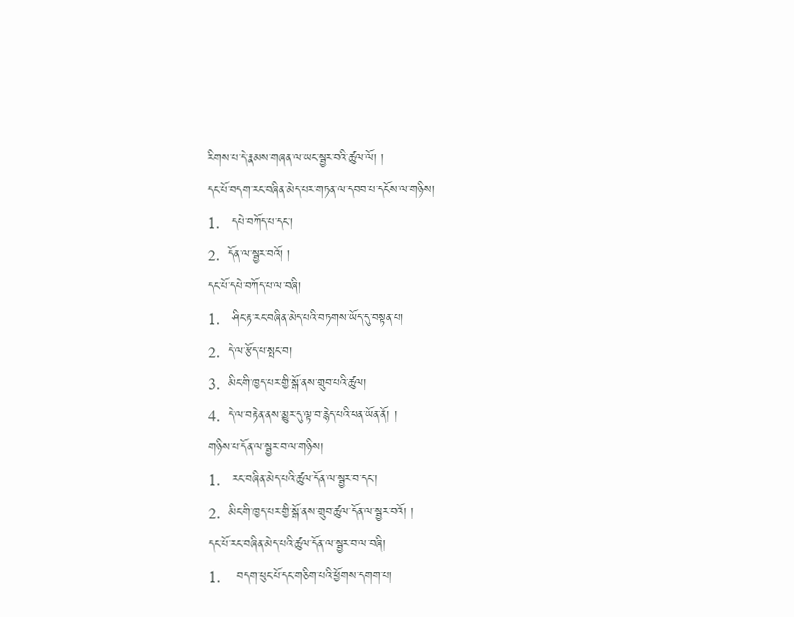རིགས་པ་དེ་རྣམས་གཞན་ལ་ཡང་སྦྱར་བའི་ཚུལ་ལོ། །
དང་པོ་བདག་རང་བཞིན་མེད་པར་གཏན་ལ་དབབ་པ་དངོས་ལ་གཉིས།
1.   དཔེ་བཀོད་པ་དང་།
2.  དོན་ལ་སྦྱར་བའོ། །
དང་པོ་དཔེ་བཀོད་པ་ལ་བཞི།
1.   ཤིང་རྟ་རང་བཞིན་མེད་པའི་བཏགས་ཡོད་དུ་བསྟན་པ།
2.  དེ་ལ་རྩོད་པ་སྤང་བ།
3.  མིང་གི་ཁྱད་པར་གྱི་སྒོ་ནས་གྲུབ་པའི་ཚུལ།
4.  དེ་ལ་བརྟེན་ནས་མྱུར་དུ་ལྟ་བ་རྙེད་པའི་ཕན་ཡོན་ནོ། །
གཉིས་པ་དོན་ལ་སྦྱར་བ་ལ་གཉིས།
1.   རང་བཞིན་མེད་པའི་ཚུལ་དོན་ལ་སྦྱར་བ་དང་།
2.  མིང་གི་ཁྱད་པར་གྱི་སྒོ་ནས་གྲུབ་ཚུལ་དོན་ལ་སྦྱར་བའོ། །
དང་པོ་རང་བཞིན་མེད་པའི་ཚུལ་དོན་ལ་སྦྱར་བ་ལ་བཞི།
1.    བདག་ཕུང་པོ་དང་གཅིག་པའི་ཕྱོགས་དགག་པ།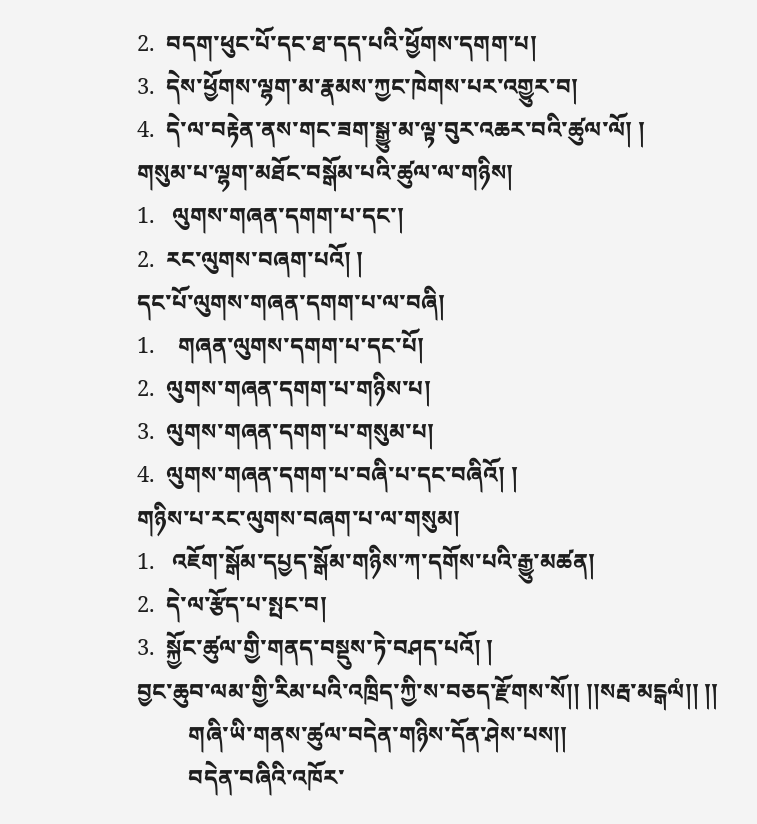2.  བདག་ཕུང་པོ་དང་ཐ་དད་པའི་ཕྱོགས་དགག་པ།
3.  དེས་ཕྱོགས་ལྷག་མ་རྣམས་ཀྱང་ཁེགས་པར་འགྱུར་བ།
4.  དེ་ལ་བརྟེན་ནས་གང་ཟག་སྒྱུ་མ་ལྟ་བུར་འཆར་བའི་ཚུལ་ལོ། །
གསུམ་པ་ལྷག་མཐོང་བསྒོམ་པའི་ཚུལ་ལ་གཉིས།
1.   ལུགས་གཞན་དགག་པ་དང་།
2.  རང་ལུགས་བཞག་པའོ། །
དང་པོ་ལུགས་གཞན་དགག་པ་ལ་བཞི།
1.    གཞན་ལུགས་དགག་པ་དང་པོ།
2.  ལུགས་གཞན་དགག་པ་གཉིས་པ།
3.  ལུགས་གཞན་དགག་པ་གསུམ་པ།
4.  ལུགས་གཞན་དགག་པ་བཞི་པ་དང་བཞིའོ། །
གཉིས་པ་རང་ལུགས་བཞག་པ་ལ་གསུམ།
1.   འཇོག་སྒོམ་དཔྱད་སྒོམ་གཉིས་ཀ་དགོས་པའི་རྒྱུ་མཚན།
2.  དེ་ལ་རྩོད་པ་སྤང་བ།
3.  སྐྱོང་ཚུལ་གྱི་གནད་བསྡུས་ཏེ་བཤད་པའོ། །
བྱང་ཆུབ་ལམ་གྱི་རིམ་པའི་འཁྲིད་ཀྱི་ས་བཅད་རྫོགས་སོ།། །།སརྦ་མངྒལཾ།། །།
         གཞི་ཡི་གནས་ཚུལ་བདེན་གཉིས་དོན་ཤེས་པས།།
         བདེན་བཞིའི་འཁོར་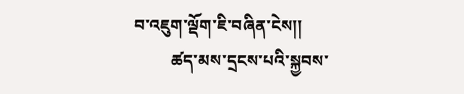བ་འཇུག་ལྡོག་ཇི་བཞིན་ངེས།།
         ཚད་མས་དྲངས་པའི་སྐྱབས་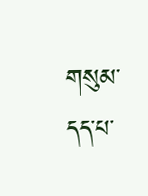གསུམ་དད་པ་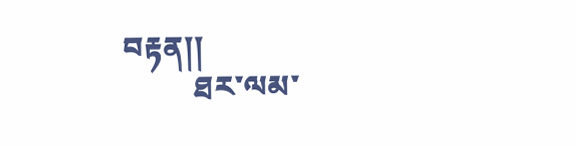བརྟན།།
         ཐར་ལམ་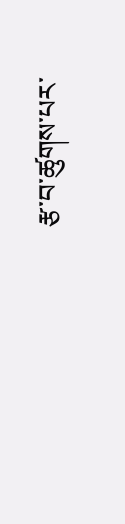རྩ་བ་ཚུགས་པར་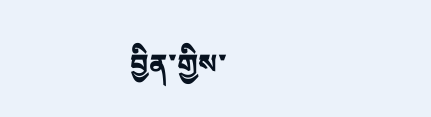བྱིན་གྱིས་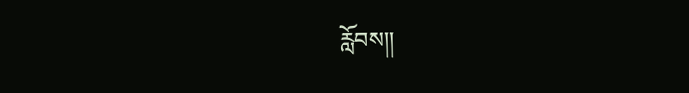རློབས།།